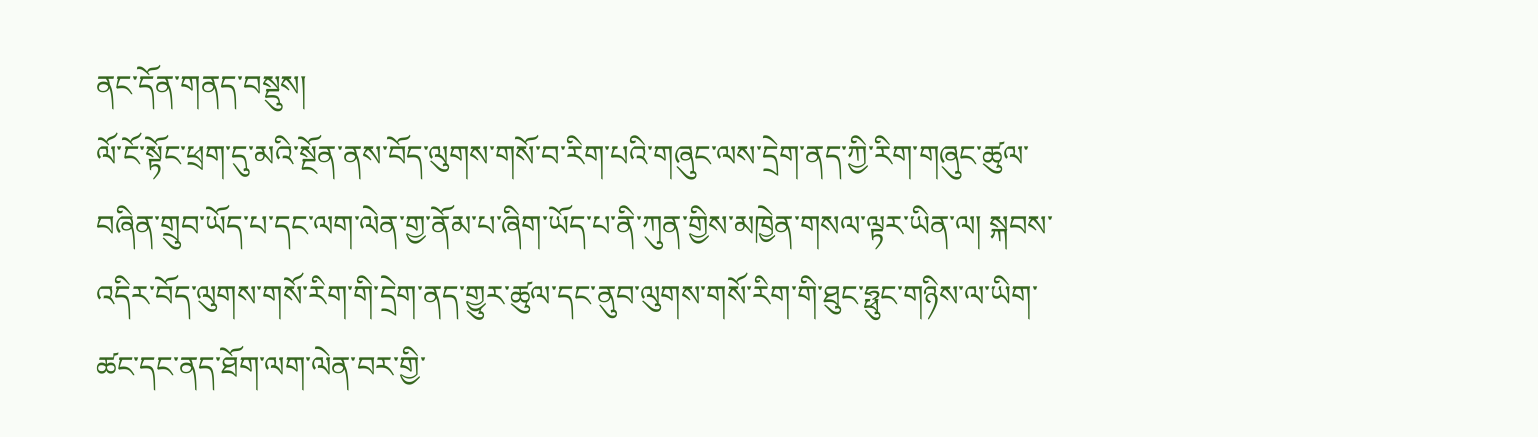ནང་དོན་གནད་བསྡུས།
ལོ་ངོ་སྟོང་ཕྲག་དུ་མའི་སྔོན་ནས་བོད་ལུགས་གསོ་བ་རིག་པའི་གཞུང་ལས་དྲེག་ནད་ཀྱི་རིག་གཞུང་ཚུལ་བཞིན་གྲུབ་ཡོད་པ་དང་ལག་ལེན་གྱ་ནོམ་པ་ཞིག་ཡོད་པ་ནི་ཀུན་གྱིས་མཁྱེན་གསལ་ལྟར་ཡིན་ལ། སྐབས་འདིར་བོད་ལུགས་གསོ་རིག་གི་དྲེག་ནད་གྱུར་ཚུལ་དང་ནུབ་ལུགས་གསོ་རིག་གི་ཐུང་ཧྥུང་གཉིས་ལ་ཡིག་ཚང་དང་ནད་ཐོག་ལག་ལེན་བར་གྱི་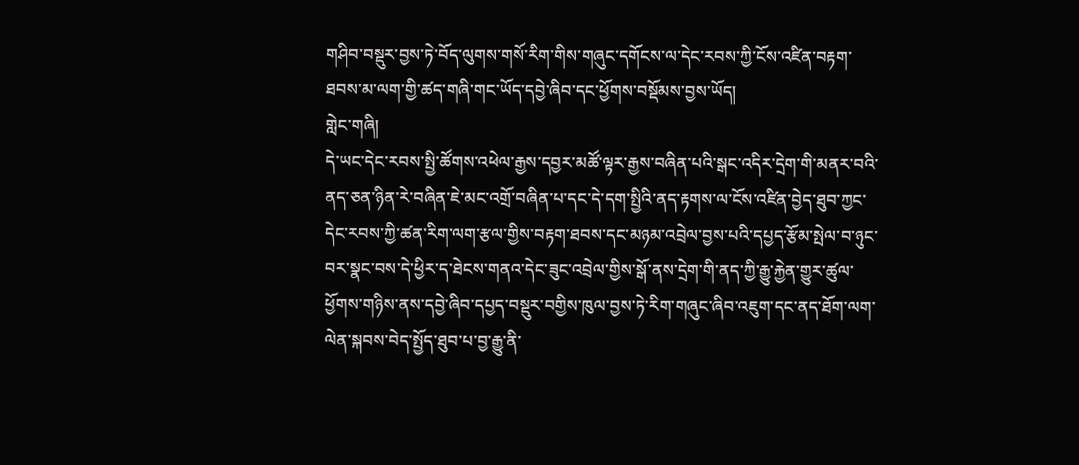གཤིབ་བསྡུར་བྱས་ཏེ་བོད་ལུགས་གསོ་རིག་གིས་གཞུང་དགོངས་ལ་དེང་རབས་ཀྱི་ངོས་འཛིན་བརྟག་ཐབས་མ་ལག་གྱི་ཚད་གཞི་གང་ཡོད་དབྱེ་ཞིབ་དང་ཕྱོགས་བསྡོམས་བྱས་ཡོད།
གླེང་གཞི།
དེ་ཡང་དེང་རབས་སྤྱི་ཚོགས་འཕེལ་རྒྱས་དབྱར་མཚོ་ལྟར་རྒྱས་བཞིན་པའི་སྒང་འདིར་དྲེག་གི་མནར་བའི་ནད་ཅན་ཉིན་རེ་བཞིན་ཇེ་མང་འགྲོ་བཞིན་པ་དང་དེ་དག་སྤྱིའི་ནད་རྟགས་ལ་ངོས་འཛིན་བྱེད་ཐུབ་ཀྱང་དེང་རབས་ཀྱི་ཚན་རིག་ལག་རྩལ་གྱིས་བརྟག་ཐབས་དང་མཉམ་འབྲེལ་བྱས་པའི་དཔྱད་རྩོམ་སྤེལ་བ་ཉུང་བར་སྣང་བས་དེ་ཕྱིར་ད་ཐེངས་གནའ་དེང་ཟུང་འབྲེལ་གྱིས་སྒོ་ནས་དྲེག་གི་ནད་ཀྱི་རྒྱུ་རྐྱེན་གྱུར་ཚུལ་ཕྱོགས་གཉིས་ནས་དབྱེ་ཞིབ་དཔྱད་བསྡུར་བགྱིས་ཁུལ་བྱས་ཏེ་རིག་གཞུང་ཞིབ་འཇུག་དང་ནད་ཐོག་ལག་ལེན་སྐབས་བེད་སྤྱོད་ཐུབ་པ་བྱ་རྒྱུ་ནི་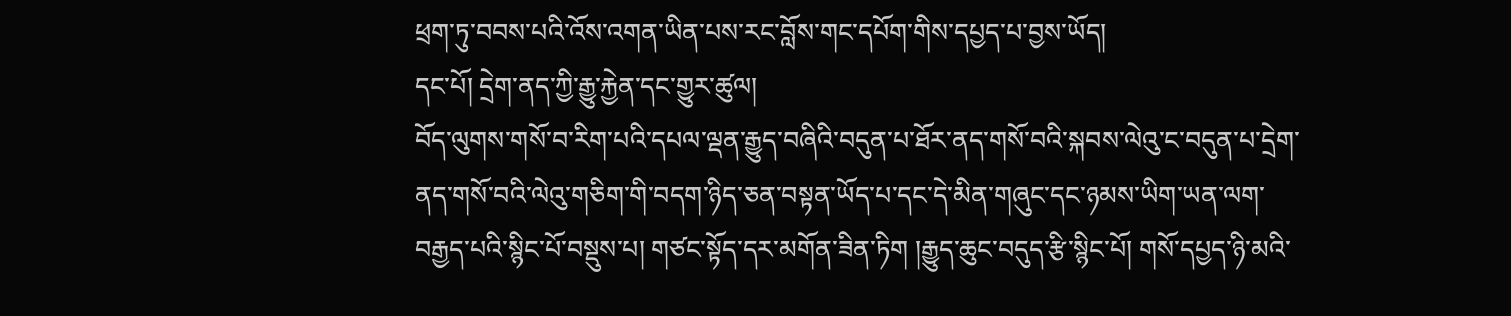ཕྲག་ཏུ་བབས་པའི་འོས་འགན་ཡིན་པས་རང་བློས་གང་དཔོག་གིས་དཔྱད་པ་བྱས་ཡོད།
དང་པོ། དྲེག་ནད་ཀྱི་རྒྱུ་རྐྱེན་དང་གྱུར་ཚུལ།
བོད་ལུགས་གསོ་བ་རིག་པའི་དཔལ་ལྡན་རྒྱུད་བཞིའི་བདུན་པ་ཐོར་ནད་གསོ་བའི་སྐབས་ལེའུ་ང་བདུན་པ་དྲེག་ནད་གསོ་བའི་ལེའུ་གཅིག་གི་བདག་ཉིད་ཅན་བསྟན་ཡོད་པ་དང་དེ་མིན་གཞུང་དང་ཉམས་ཡིག་ཡན་ལག་བརྒྱད་པའི་སྙིང་པོ་བསྡུས་པ། གཙང་སྟོད་དར་མགོན་ཟིན་ཏིག །རྒྱུད་ཆུང་བདུད་རྩི་སྙིང་པོ། གསོ་དཔྱད་ཉི་མའི་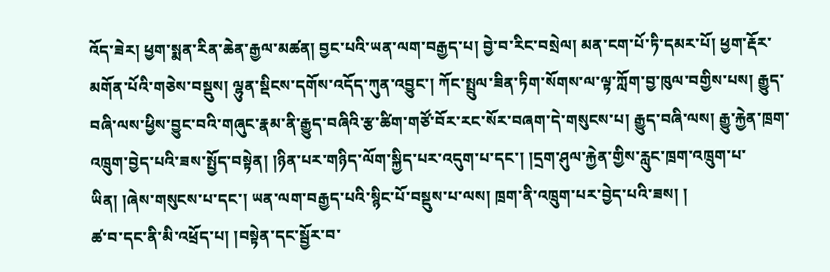འོད་ཟེར། ཕྱག་སྨན་རིན་ཆེན་རྒྱལ་མཚན། བྱང་པའི་ཡན་ལག་བརྒྱད་པ། བྱེ་བ་རིང་བསྲེལ། མན་ངག་པོ་ཏི་དམར་པོ། ཕྱག་རྡོར་མགོན་པོའི་གཅེས་བསྡུས། ལྷུན་སྡིངས་དགོས་འདོད་ཀུན་འབྱུང་། ཀོང་སྤྲུལ་ཟིན་ཏིག་སོགས་ལ་ལྟ་ཀློག་བྱ་ཁུལ་བགྱིས་པས། རྒྱུད་བཞི་ལས་ཕྱིས་བྱུང་བའི་གཞུང་རྣམ་ནི་རྒྱུད་བཞིའི་རྩ་ཚིག་གཙོ་བོར་རང་སོར་བཞག་དེ་གསུངས་པ། རྒྱུད་བཞི་ལས། རྒྱུ་རྐྱེན་ཁྲག་འཁྲུག་བྱེད་པའི་ཟས་སྤྱོད་བསྟེན། །ཉིན་པར་གཉིད་ལོག་སྐྱིད་པར་འདུག་པ་དང་། །དྲག་ཤུལ་རྐྱེན་གྱིས་རླུང་ཁྲག་འཁྲུག་པ་ཡིན། །ཞེས་གསུངས་པ་དང་། ཡན་ལག་བརྒྱད་པའི་སྙིང་པོ་བསྡུས་པ་ལས། ཁྲག་ནི་འཁྲུག་པར་བྱེད་པའི་ཟས། །
ཚ་བ་དང་ནི་མི་འཕྲོད་པ། །བསྟེན་དང་སྦྱོར་བ་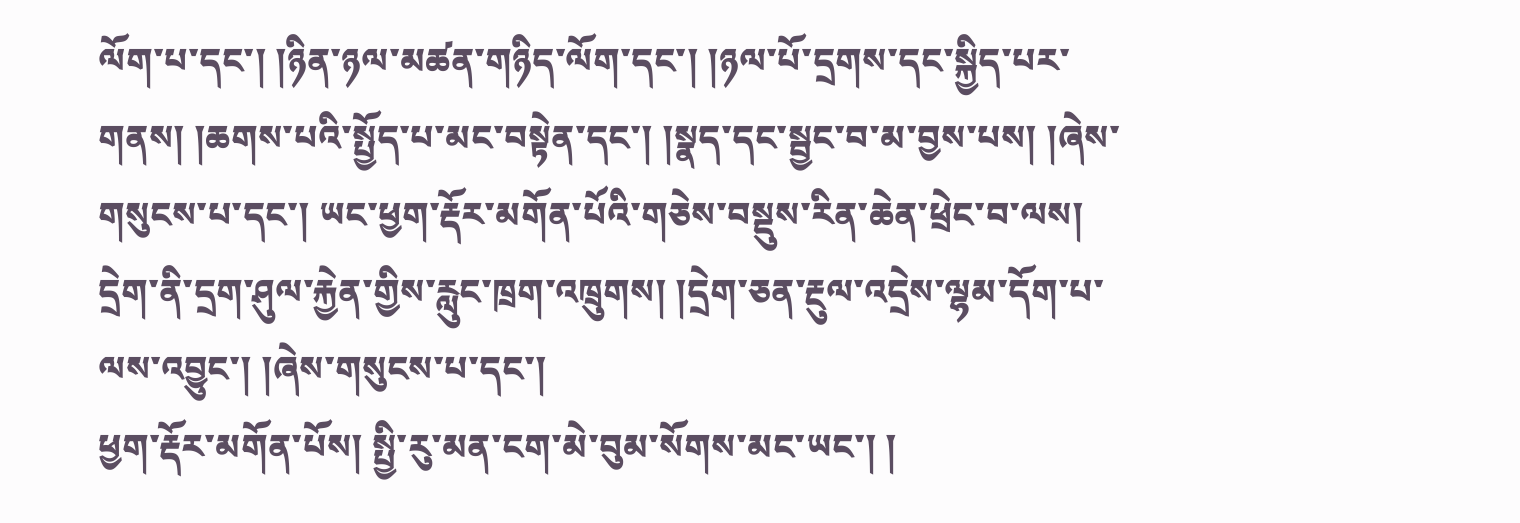ལོག་པ་དང་། །ཉིན་ཉལ་མཚན་གཉིད་ལོག་དང་། །ཉལ་པོ་དྲགས་དང་སྐྱིད་པར་གནས། །ཆགས་པའི་སྤྱོད་པ་མང་བསྟེན་དང་། །སྣད་དང་སྦྱང་བ་མ་བྱས་པས། །ཞེས་གསུངས་པ་དང་། ཡང་ཕྱག་རྡོར་མགོན་པོའི་གཅེས་བསྡུས་རིན་ཆེན་ཕྲེང་བ་ལས། དྲེག་ནི་དྲག་ཤུལ་རྐྱེན་གྱིས་རླུང་ཁྲག་འཁྲུགས། །དྲེག་ཅན་རྔུལ་འདྲེས་ལྷམ་དོག་པ་ལས་འབྱུང་། །ཞེས་གསུངས་པ་དང་།
ཕྱག་རྡོར་མགོན་པོས། སྤྱི་རུ་མན་ངག་མེ་བུམ་སོགས་མང་ཡང་། །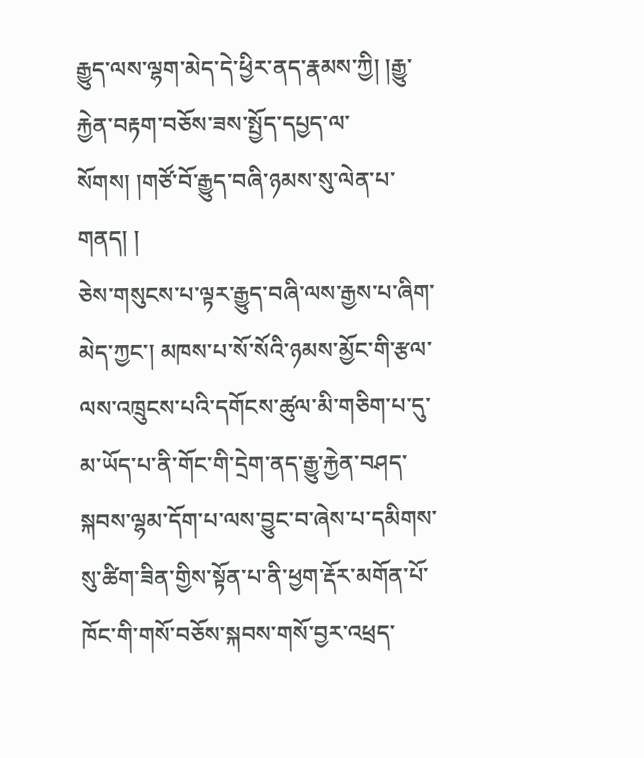རྒྱུད་ལས་ལྷག་མེད་དེ་ཕྱིར་ནད་རྣམས་ཀྱི། །རྒྱུ་རྐྱེན་བརྟག་བཅོས་ཟས་སྤྱོད་དཔྱད་ལ་སོགས། །གཙོ་བོ་རྒྱུད་བཞི་ཉམས་སུ་ལེན་པ་གནད། །
ཅེས་གསུངས་པ་ལྟར་རྒྱུད་བཞི་ལས་རྒྱས་པ་ཞིག་མེད་ཀྱང་། མཁས་པ་སོ་སོའི་ཉམས་མྱོང་གི་རྩལ་ལས་འཁྲུངས་པའི་དགོངས་ཚུལ་མི་གཅིག་པ་དུ་མ་ཡོད་པ་ནི་གོང་གི་དྲེག་ནད་རྒྱུ་རྐྱེན་བཤད་སྐབས་ལྷམ་དོག་པ་ལས་བྱུང་བ་ཞེས་པ་དམིགས་སུ་ཚིག་ཟིན་གྱིས་སྟོན་པ་ནི་ཕྱག་རྡོར་མགོན་པོ་ཁོང་གི་གསོ་བཅོས་སྐབས་གསོ་བྱར་འཕྲད་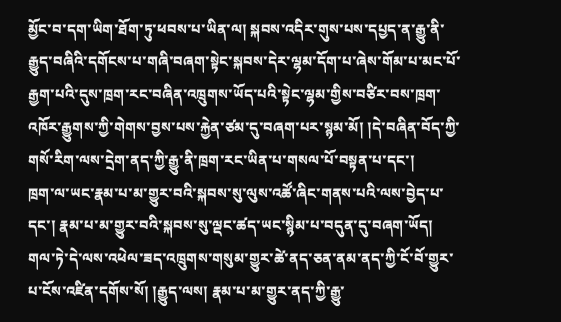མྱོང་བ་དག་ཡིག་ཐོག་ཏུ་ཕབས་པ་ཡིན་ལ། སྐབས་འདིར་གུས་པས་དཔྱད་ན་རྒྱུ་ནི་རྒྱུད་བཞིའི་དགོངས་པ་གཞི་བཞག་སྟེང་སྐབས་དེར་ལྷམ་དོག་པ་ཞེས་གོམ་པ་མང་པོ་རྒྱག་པའི་དུས་ཁྲག་རང་བཞིན་འཁྲུགས་ཡོད་པའི་སྟེང་ལྷམ་གྱིས་བཙིར་བས་ཁྲག་འཁོར་རྒྱུགས་ཀྱི་གེགས་བྱས་པས་རྐྱེན་ཙམ་དུ་བཞག་པར་སྙམ་མོ། །དེ་བཞིན་བོད་ཀྱི་གསོ་རིག་ལས་དྲེག་ནད་ཀྱི་རྒྱུ་ནི་ཁྲག་རང་ཡིན་པ་གསལ་པོ་བསྟན་པ་དང་།
ཁྲག་ལ་ཡང་རྣམ་པ་མ་གྱུར་བའི་སྐབས་སུ་ལུས་འཚོ་ཞིང་གནས་པའི་ལས་བྱེད་པ་དང་། རྣམ་པ་མ་གྱུར་བའི་སྐབས་སུ་ལྡང་ཚད་ཡང་སྙིམ་པ་བདུན་དུ་བཞག་ཡོད། གལ་ཏེ་དེ་ལས་འཕེལ་ཟད་འཁྲུགས་གསུམ་གྱུར་ཚེ་ནད་ཅན་ནམ་ནད་ཀྱི་ངོ་བོ་གྱུར་པ་ངོས་འཛིན་དགོས་སོ། །རྒྱུད་ལས། རྣམ་པ་མ་གྱུར་ནད་ཀྱི་རྒྱུ་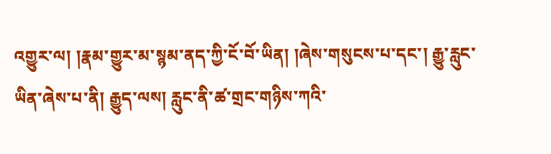འགྱུར་ལ། །རྣམ་གྱུར་མ་སྙམ་ནད་ཀྱི་ངོ་བོ་ཡིན། །ཞེས་གསུངས་པ་དང་། རྒྱུ་རླུང་ཡིན་ཞེས་པ་ནི། རྒྱུད་ལས། རླུང་ནི་ཚ་གྲང་གཉིས་ཀའི་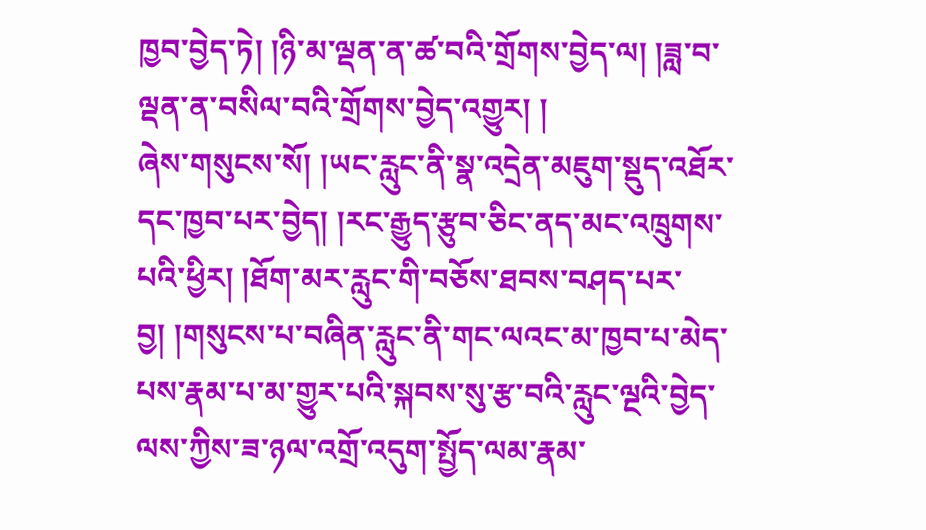ཁྱབ་བྱེད་ཏེ། །ཉི་མ་ལྡན་ན་ཚ་བའི་གྲོགས་བྱེད་ལ། །ཟླ་བ་ལྡན་ན་བསིལ་བའི་གྲོགས་བྱེད་འགྱུར། །
ཞེས་གསུངས་སོ། །ཡང་རླུང་ནི་སྣ་འདྲེན་མཇུག་སྡུད་འཐོར་དང་ཁྱབ་པར་བྱེད། །རང་རྒྱུད་རྩུབ་ཅིང་ནད་མང་འཁྲུགས་པའི་ཕྱིར། །ཐོག་མར་རླུང་གི་བཅོས་ཐབས་བཤད་པར་བྱ། །གསུངས་པ་བཞིན་རླུང་ནི་གང་ལའང་མ་ཁྱབ་པ་མེད་པས་རྣམ་པ་མ་གྱུར་པའི་སྐབས་སུ་རྩ་བའི་རླུང་ལྔའི་བྱེད་ལས་ཀྱིས་ཟ་ཉལ་འགྲོ་འདུག་སྤྱོད་ལམ་རྣམ་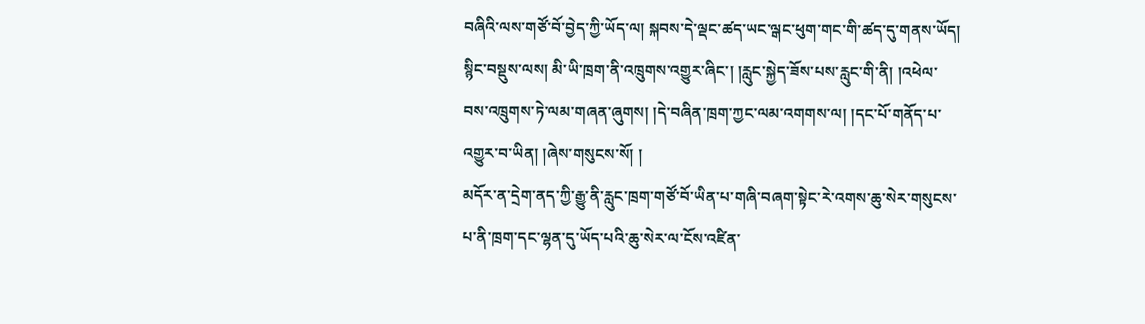བཞིའི་ལས་གཙོ་བོ་བྱེད་ཀྱི་ཡོད་ལ། སྐབས་དེ་ལྡང་ཚད་ཡང་ལྒང་ཕུག་གང་གི་ཚད་དུ་གནས་ཡོད། སྙིང་བསྡུས་ལས། མི་ཡི་ཁྲག་ནི་འཁྲུགས་འགྱུར་ཞིང་། །རླུང་སྐྱེད་ཟོས་པས་རླུང་གི་ནི། །འཕེལ་བས་འཁྲུགས་ཏེ་ལམ་གཞན་ཞུགས། །དེ་བཞིན་ཁྲག་ཀྱང་ལམ་འགགས་ལ། །དང་པོ་གནོད་པ་འགྱུར་བ་ཡིན། །ཞེས་གསུངས་སོ། །
མདོར་ན་དྲེག་ནད་ཀྱི་རྒྱུ་ནི་རླུང་ཁྲག་གཙོ་བོ་ཡིན་པ་གཞི་བཞག་སྟེང་རེ་འགས་ཆུ་སེར་གསུངས་པ་ནི་ཁྲག་དང་ལྷན་དུ་ཡོད་པའི་ཆུ་སེར་ལ་ངོས་འཛིན་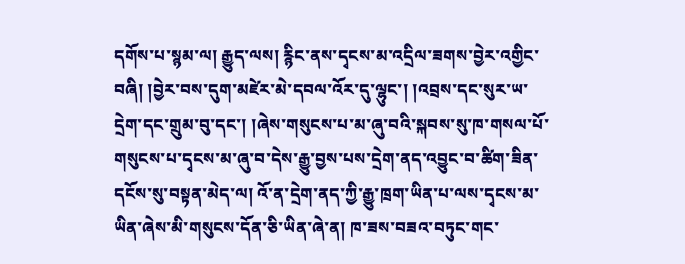དགོས་པ་སྙམ་ལ། རྒྱུད་ལས། རྙིང་ནས་དྭངས་མ་འདྲིལ་ཟགས་བྱེར་འགྱིང་བཞི། །བྱེར་བས་དུག་མཛེར་མེ་དབལ་འོར་དུ་ལྷུང་། །འབྲས་དང་སུར་ཡ་དྲེག་དང་གྲུམ་བུ་དང་། །ཞེས་གསུངས་པ་མ་ཞུ་བའི་སྐབས་སུ་ཁ་གསལ་པོ་གསུངས་པ་དྭངས་མ་ཞུ་བ་དེས་རྒྱུ་བྱས་པས་དྲེག་ནད་འབྱུང་བ་ཚིག་ཟིན་དངོས་སུ་བསྟན་མེད་ལ། འོ་ན་དྲེག་ནད་ཀྱི་རྒྱུ་ཁྲག་ཡིན་པ་ལས་དྭངས་མ་ཡིན་ཞེས་མི་གསུངས་དོན་ཅི་ཡིན་ཞེ་ན། ཁ་ཟས་བཟའ་བཏུང་གང་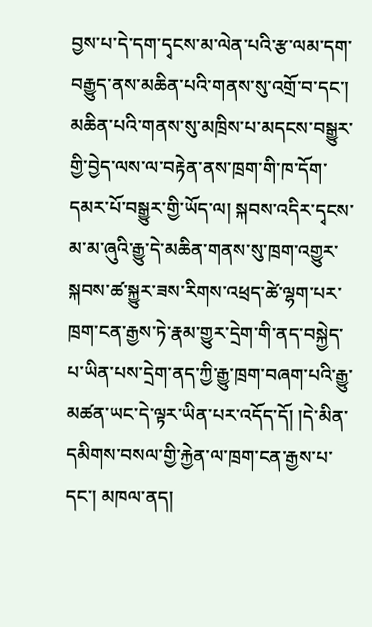བྱས་པ་དེ་དག་དྭངས་མ་ལེན་པའི་རྩ་ལམ་དག་བརྒྱུད་ནས་མཆིན་པའི་གནས་སུ་འགྲོ་བ་དང་། མཆིན་པའི་གནས་སུ་མཁྲིས་པ་མདངས་བསྒྱུར་གྱི་བྱེད་ལས་ལ་བརྟེན་ནས་ཁྲག་གི་ཁ་དོག་དམར་པོ་བསྒྱུར་གྱི་ཡོད་ལ། སྐབས་འདིར་དྭངས་མ་མ་ཞུའི་རྒྱུ་དེ་མཆིན་གནས་སུ་ཁྲག་འགྱུར་སྐབས་ཚ་སྐྱུར་ཟས་རིགས་འཕྲད་ཚེ་ལྷག་པར་ཁྲག་ངན་རྒྱས་ཏེ་རྣམ་གྱུར་དྲེག་གི་ནད་བསྐྱེད་པ་ཡིན་པས་དྲེག་ནད་ཀྱི་རྒྱུ་ཁྲག་བཞག་པའི་རྒྱུ་མཚན་ཡང་དེ་ལྟར་ཡིན་པར་འདོད་དོ། །དེ་མིན་དམིགས་བསལ་གྱི་རྐྱེན་ལ་ཁྲག་ངན་རྒྱས་པ་དང་། མཁལ་ནད།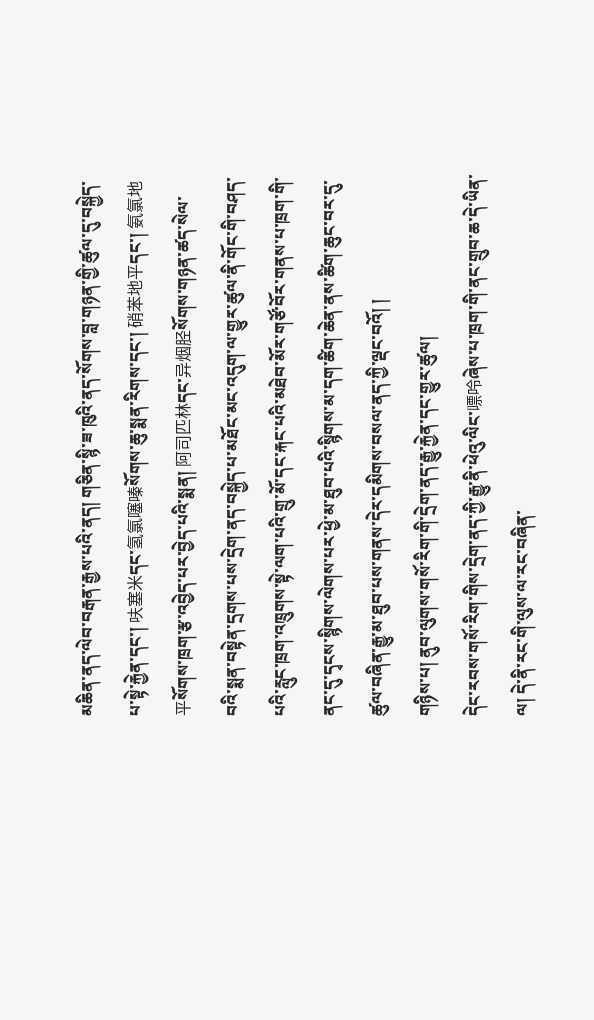མཆིན་ནད་ལེབ་བརྒན་རྒྱས་པའི་ནད། གཅིན་སྙི་ཟ་ཁུའི་ནད་སོགས་བླ་གཉན་གྱི་ཚུལ་དུ་བསྐྱེད་པ་སྟེ་རྐྱེན་དང་། 呋塞米དང་氢氯噻嗪སོགས་ཆུ་སྨན་རིགས་དང་། 硝苯地平དང་། 氨氯地平སོགས་ཁྲག་རྩ་འབྱེད་པར་བྱེད་པའི་སྨན། 阿司匹林དང་异烟胫སོགས་གཉན་ཚད་སེལ་བའི་སྨན་བསྟེན་དྲགས་པས་དྲེག་ནད་བསྐྱེད་པ་མཐོང་མང་འདུག་ལ་གྱུར་ཚུལ་ནི་གོང་གི་བཤད་པའི་རླུང་ཁྲག་འཁྲུགས་སྟེ་ལག་པའི་གྲུ་མོ་དང་རྐང་པའི་མཐེབ་མོར་གཙོ་བོར་གནས་པ་ཁྲག་གི་ནང་དུ་དྭངས་སྙིགས་ལེགས་པར་ཕྱེ་མ་ཐུབ་པའི་སྙིགས་མ་དག་ཚིག་ཆེན་ནས་ཚིག་ཆུང་བར་དུ་ཚུལ་བཞིན་རྒྱུ་མ་ཐུབ་པས་གནས་དེར་དམིགས་བསལ་ནད་ཀྱི་ལྡང་བའོ། །
གཉིས་པ། ནུབ་ལུགས་གསོ་རིག་གི་དྲེག་ནད་རྒྱུ་རྐྱེན་དང་གྱུར་ཚུལ།
དེང་རབས་གསོ་རིག་གིས་དྲེག་ནད་ཀྱི་རྒྱུ་ནི་ཕེའུ་ལིང་嘌呤ཞེས་པ་ཁྲག་གི་ནང་གྲུབ་ཆ་དེ་ཡིན་ལ། དེ་ནི་རང་གི་ལུས་ལ་རང་བཞིན་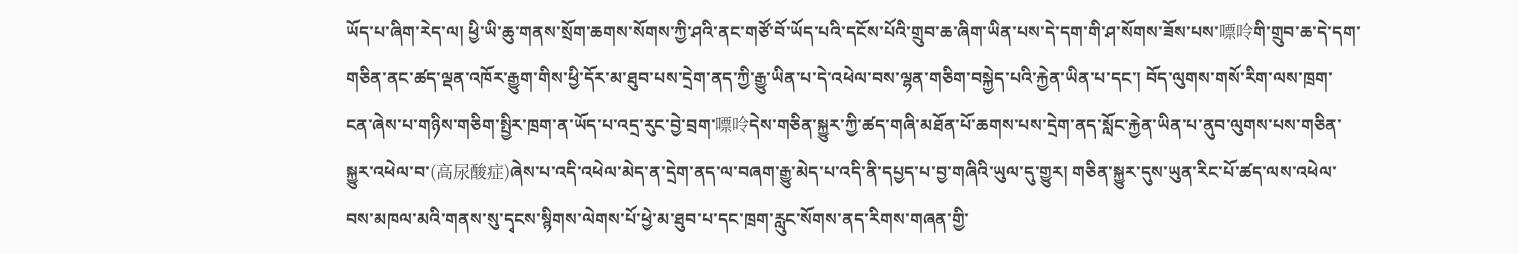ཡོད་པ་ཞིག་རེད་ལ། ཕྱི་ཡི་ཆུ་གནས་སྲོག་ཆགས་སོགས་ཀྱི་ཤའི་ནང་གཙོ་བོ་ཡོད་པའི་དངོས་པོའི་གྲུབ་ཆ་ཞིག་ཡིན་པས་དེ་དག་གི་ཤ་སོགས་ཟོས་པས་嘌呤གི་གྲུབ་ཆ་དེ་དག་གཅིན་ནང་ཚད་ལྡན་འཁོར་རྒྱུག་གིས་ཕྱི་དོར་མ་ཐུབ་པས་དྲེག་ནད་ཀྱི་རྒྱུ་ཡིན་པ་དེ་འཕེལ་བས་ལྷན་གཅིག་བསྐྱེད་པའི་རྐྱེན་ཡིན་པ་དང་། བོད་ལུགས་གསོ་རིག་ལས་ཁྲག་ངན་ཞེས་པ་གཉིས་གཅིག་སྤྱིར་ཁྲག་ན་ཡོད་པ་འདྲ་རུང་བྱེ་བྲག་嘌呤དེས་གཅིན་སྐྱུར་ཀྱི་ཚད་གཞི་མཐོན་པོ་ཆགས་པས་དྲེག་ནད་སློང་རྐྱེན་ཡིན་པ་ནུབ་ལུགས་པས་གཅིན་སྐྱུར་འཕེལ་བ་(高尿酸症)ཞེས་པ་འདི་འཕེལ་མེད་ན་དྲེག་ནད་ལ་བཞག་རྒྱུ་མེད་པ་འདི་ནི་དཔྱད་པ་བྱ་གཞིའི་ཡུལ་དུ་གྱུར། གཅིན་སྐྱུར་དུས་ཡུན་རིང་པོ་ཚད་ལས་འཕེལ་བས་མཁལ་མའི་གནས་སུ་དྭངས་སྙིགས་ལེགས་པོ་ཕྱེ་མ་ཐུབ་པ་དང་ཁྲག་རླུང་སོགས་ནད་རིགས་གཞན་གྱི་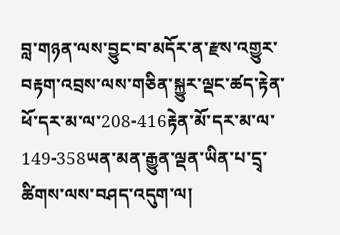བླ་གཉན་ལས་བྱུང་བ་མདོར་ན་རྫས་འགྱུར་བརྟག་འབྲས་ལས་གཅིན་སྐྱུར་ལྡང་ཚད་རྟེན་ཕོ་དར་མ་ལ་208-416རྟེན་མོ་དར་མ་ལ་149-358ཡན་མན་རྒྱུན་ལྡན་ཡིན་པ་དྲྭ་ཚིགས་ལས་བཤད་འདུག་ལ།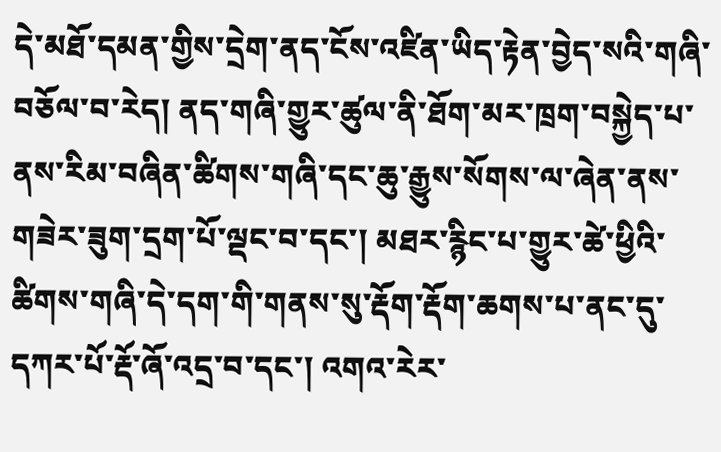དེ་མཐོ་དམན་གྱིས་དྲེག་ནད་ངོས་འཛིན་ཡིད་རྟེན་བྱེད་སའི་གཞི་བཅོལ་བ་རེད། ནད་གཞི་གྱུར་ཚུལ་ནི་ཐོག་མར་ཁྲག་བསྐྱེད་པ་ནས་རིམ་བཞིན་ཚིགས་གཞི་དང་ཆུ་རྒྱུས་སོགས་ལ་ཞེན་ནས་གཟེར་ཟུག་དྲག་པོ་ལྡང་བ་དང་། མཐར་རྙིང་པ་གྱུར་ཚེ་ཕྱིའི་ཚིགས་གཞི་དེ་དག་གི་གནས་སུ་རྡོག་རྡོག་ཆགས་པ་ནང་དུ་དཀར་པོ་རྡོ་ཞོ་འདྲ་བ་དང་། འགའ་རེར་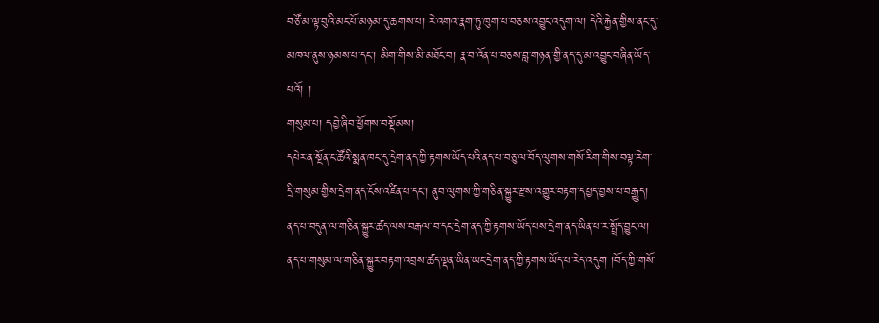བཙོ་མ་ལྟ་བུའི་མང་པོ་མཉམ་དུ་ཆགས་པ། རེ་འགའ་རྣག་ཏུ་ཁུག་པ་བཅས་འབྱུང་འདུག་ལ། དེའི་རྐྱེན་གྱིས་ནང་དུ་མཁལ་ནུས་ཉམས་པ་དང་། མིག་གིས་མི་མཐོང་བ། རྣ་བ་འོན་པ་བཅས་བླ་གཉན་གྱི་ནད་དུ་མ་འབྱུང་བཞིན་ཡོད་པའོ། །
གསུམ་པ། དབྱེ་ཞིབ་ཕྱོགས་བསྡོམས།
དཔེར་ན་སྔོན་ང་ཚོའི་སྨན་ཁང་དུ་དྲེག་ནད་ཀྱི་རྟགས་ཡོད་པའི་ནད་པ་བཅུ་ལ་བོད་ལུགས་གསོ་རིག་གིས་བལྟ་རེག་དྲི་གསུམ་གྱིས་དྲེག་ནད་ངོས་འཛིན་པ་དང་། ནུབ་ལུགས་ཀྱི་གཅིན་སྐྱུར་རྫས་འགྱུར་བརྟག་དཔྱད་བྱས་པ་བརྒྱུད། ནད་པ་བདུན་ལ་གཅིན་སྐྱུར་ཚད་ལས་བརྒལ་བ་དང་དྲེག་ནད་ཀྱི་རྟགས་ཡོད་པས་དྲེག་ནད་ཡིན་པ་ར་སྤྲོད་བྱུང་ལ། ནད་པ་གསུམ་ལ་གཅིན་སྐྱུར་བརྟག་འབྲས་ཚད་ལྡན་ཡིན་ཡང་དྲེག་ནད་ཀྱི་རྟགས་ཡོད་པ་རེད་འདུག །བོད་ཀྱི་གསོ་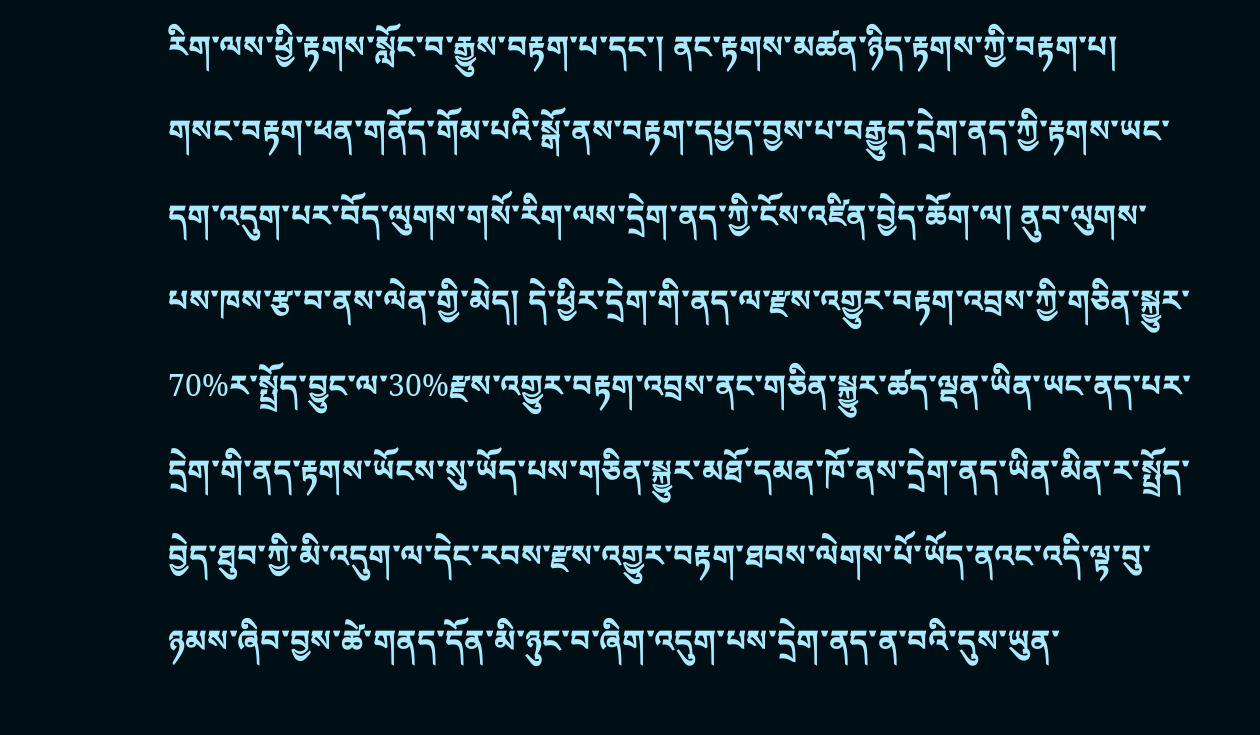རིག་ལས་ཕྱི་རྟགས་སློང་བ་རྒྱུས་བརྟག་པ་དང་། ནང་རྟགས་མཚན་ཉིད་རྟགས་ཀྱི་བརྟག་པ། གསང་བརྟག་ཕན་གནོད་གོམ་པའི་སྒོ་ནས་བརྟག་དཔྱད་བྱས་པ་བརྒྱུད་དྲེག་ནད་ཀྱི་རྟགས་ཡང་དག་འདུག་པར་བོད་ལུགས་གསོ་རིག་ལས་དྲེག་ནད་ཀྱི་ངོས་འཛིན་བྱེད་ཆོག་ལ། ནུབ་ལུགས་པས་ཁས་རྩ་བ་ནས་ལེན་གྱི་མེད། དེ་ཕྱིར་དྲེག་གི་ནད་ལ་རྫས་འགྱུར་བརྟག་འབྲས་ཀྱི་གཅིན་སྐྱུར་70%ར་སྤྲོད་བྱུང་ལ་30%རྫས་འགྱུར་བརྟག་འབྲས་ནང་གཅིན་སྐྱུར་ཚད་ལྡན་ཡིན་ཡང་ནད་པར་དྲེག་གི་ནད་རྟགས་ཡོངས་སུ་ཡོད་པས་གཅིན་སྐྱུར་མཐོ་དམན་ཁོ་ནས་དྲེག་ནད་ཡིན་མིན་ར་སྤྲོད་བྱེད་ཐུབ་ཀྱི་མི་འདུག་ལ་དེང་རབས་རྫས་འགྱུར་བརྟག་ཐབས་ལེགས་པོ་ཡོད་ནའང་འདི་ལྟ་བུ་ཉམས་ཞིབ་བྱས་ཚེ་གནད་དོན་མི་ཉུང་བ་ཞིག་འདུག་པས་དྲེག་ནད་ན་བའི་དུས་ཡུན་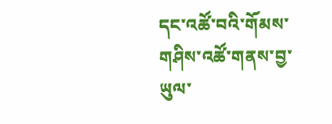དང་འཚོ་བའི་གོམས་གཤིས་འཚོ་གནས་བྱ་ཡུལ་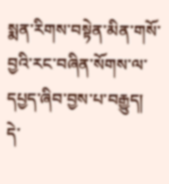སྨན་རིགས་བསྟེན་མིན་གསོ་བྱའི་རང་བཞིན་སོགས་ལ་དཔྱད་ཞིབ་བྱས་པ་བརྒྱུད། དེ་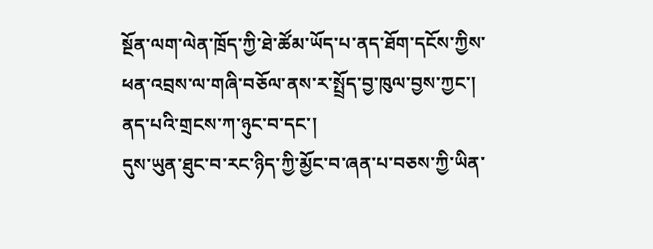སྔོན་ལག་ལེན་ཁྲོད་ཀྱི་ཐེ་ཚོམ་ཡོད་པ་ནད་ཐོག་དངོས་ཀྱིས་ཕན་འབྲས་ལ་གཞི་བཅོལ་ནས་ར་སྤྲོད་བྱ་ཁུལ་བྱས་ཀྱང་། ནད་པའི་གྲངས་ཀ་ཉུང་བ་དང་།
དུས་ཡུན་ཐུང་བ་རང་ཉིད་ཀྱི་མྱོང་བ་ཞན་པ་བཅས་ཀྱི་ཡིན་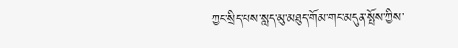ཀྱང་སྲིད་པས་སླད་མུ་མཐུད་གོམ་གང་མདུན་སྤོས་ཀྱིས་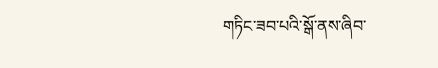གཏིང་ཟབ་པའི་སྒོ་ནས་ཞིབ་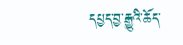དཔྱད་བྱ་རྒྱུའི་ཆོད་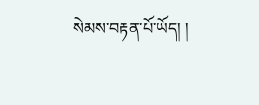སེམས་བརྟན་པོ་ཡོད། །